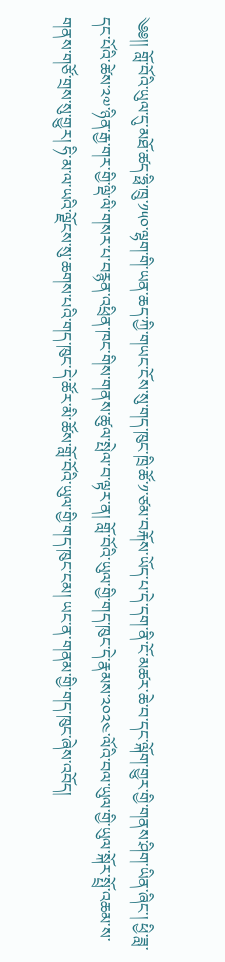༄༅།། གློ་བོའི་ཡུལ་དུ་མཐོ་ཚད་ཧྥི་ཁྲུ་༡༥༠་ལྷག་གི་ཡན་ཆད་ཀྱི་གཡང་ངོས་སུ་གད་ཁུང་ཁྲི་ཚོ་༡་ཙམ་བརྐོས་ཡོད་པ་དེ་དག་ནི་ངོ་མཚར་ཆེ་བ་དང་ལྐོག་གྱུར་གྱི་གནས་ཤིག་ཡིན་ཞིང་། ཕྱི་ཟླ་དང་པོའི་ཚེས་༢༧་ཉིན་རྒྱ་གར་གྱི་ལྡི་ལི་གསར་པ་བརྙན་འཕྲིན་ཁང་གིས་གནས་ཚུལ་སྤེལ་བ་ལྟར་ན། གློ་བོའི་ཡུལ་གྱི་གད་ཁུང་དེ་རྣམས་༢༠༢༤་ལོའི་བལ་ཡུལ་གྱི་ཡུལ་སྐོར་སྤྲོ་འཆམ་ས་གནས་གཙོ་གྲས་སུ་གྱུར། ཧི་མ་ལ་ཡའི་ལྗོངས་སུ་ཆགས་པའི་གད་ཁུང་དེ་ཚོར་མི་ཚོས་གློ་བོའི་ཡུལ་གྱི་གད་ཁུང་ངམ། ཡང་ན་གནམ་གྱི་གད་ཁུང་ཞེས་འབོད།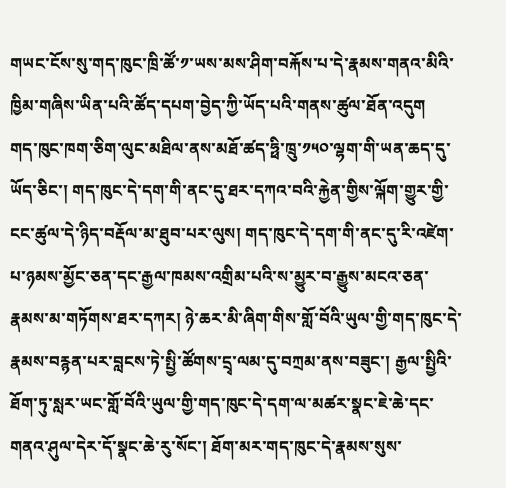གཡང་ངོས་སུ་གད་ཁུང་ཁྲི་ཚོ་༡་ཡས་མས་ཤིག་བརྐོས་པ་དེ་རྣམས་གནའ་མིའི་ཁྱིམ་གཞིས་ཡིན་པའི་ཚོད་དཔག་བྱེད་ཀྱི་ཡོད་པའི་གནས་ཚུལ་ཐོན་འདུག
གད་ཁུང་ཁག་ཅིག་ལུང་མཐིལ་ནས་མཐོ་ཚད་ཧྥི་ཁྲུ་༡༥༠་ལྷག་གི་ཡན་ཆད་དུ་ཡོད་ཅིང་། གད་ཁུང་དེ་དག་གི་ནང་དུ་ཐར་དཀའ་བའི་རྐྱེན་གྱིས་ལྐོག་གྱུར་གྱི་ངང་ཚུལ་དེ་ཉིད་བརྡོལ་མ་ཐུབ་པར་ལུས། གད་ཁུང་དེ་དག་གི་ནང་དུ་རི་འཛེག་པ་ཉམས་མྱོང་ཅན་དང་རྒྱལ་ཁམས་འགྲིམ་པའི་ས་མྱུར་བ་རྒྱུས་མངའ་ཅན་རྣམས་མ་གཏོགས་ཐར་དཀར། ཉེ་ཆར་མི་ཞིག་གིས་གློ་བོའི་ཡུལ་གྱི་གད་ཁུང་དེ་རྣམས་བརྙན་པར་བླངས་ཏེ་སྤྱི་ཚོགས་དྲྭ་ལམ་དུ་བཀྲམ་ནས་བཟུང་། རྒྱལ་སྤྱིའི་ཐོག་ཏུ་སླར་ཡང་གློ་བོའི་ཡུལ་གྱི་གད་ཁུང་དེ་དག་ལ་མཚར་སྣང་ཇེ་ཆེ་དང་གནའ་ཤུལ་དེར་དོ་སྣང་ཆེ་རུ་སོང་། ཐོག་མར་གད་ཁུང་དེ་རྣམས་སུས་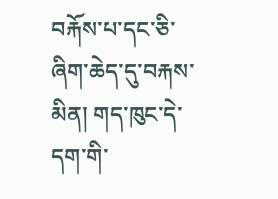བརྐོས་པ་དང་ཅི་ཞིག་ཆེད་དུ་བརྐས་མིན། གད་ཁུང་དེ་དག་གི་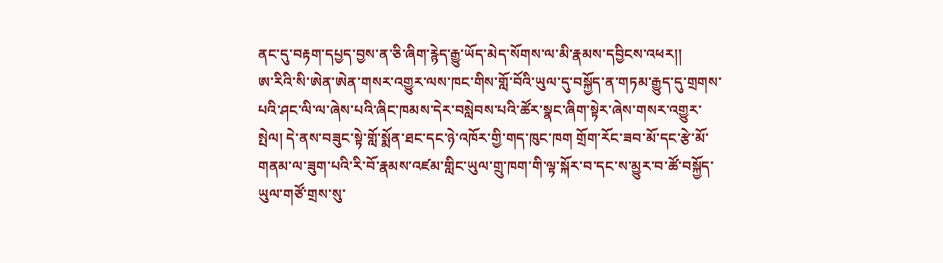ནང་དུ་བརྟག་དཔྱད་བྱས་ན་ཅི་ཞིག་རྙེད་རྒྱུ་ཡོད་མེད་སོགས་ལ་མི་རྣམས་དབྱིངས་འཕར།།
ཨ་རིའི་སི་ཨེན་ཨེན་གསར་འགྱུར་ལས་ཁང་གིས་གློ་བོའི་ཡུལ་དུ་བསྐྱོད་ན་གཏམ་རྒྱུད་དུ་གྲགས་པའི་ཤང་ལི་ལ་ཞེས་པའི་ཞིང་ཁམས་དེར་བསླེབས་པའི་ཚོར་སྣང་ཞིག་སྟེར་ཞེས་གསར་འགྱུར་སྤེལ། དེ་ནས་བཟུང་སྟེ་གློ་སྨོན་ཐང་དང་ཉེ་འཁོར་གྱི་གད་ཁུང་ཁག གྲོག་རོང་ཟབ་མོ་དང་རྩེ་མོ་གནམ་ལ་ཟུག་པའི་རི་བོ་རྣམས་འཛམ་གླིང་ཡུལ་གྲུ་ཁག་གི་ལྟ་སྐོར་བ་དང་ས་མྱུར་བ་ཚོ་བསྐྱོད་ཡུལ་གཙོ་གྲས་སུ་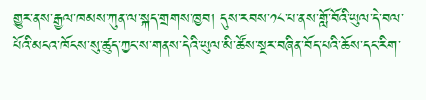གྱུར་ནས་རྒྱལ་ཁམས་ཀུན་ལ་སྐད་གྲགས་ཁྱབ། དུས་རབས་༡༨་པ་ནས་གློ་བོའི་ཡུལ་དེ་བལ་པོའི་མངའ་ཁོངས་སུ་ཚུད་ཀྱང་ས་གནས་དེའི་ཡུལ་མི་ཚོས་སྔར་བཞིན་བོད་པའི་ཆོས་དང་རིག་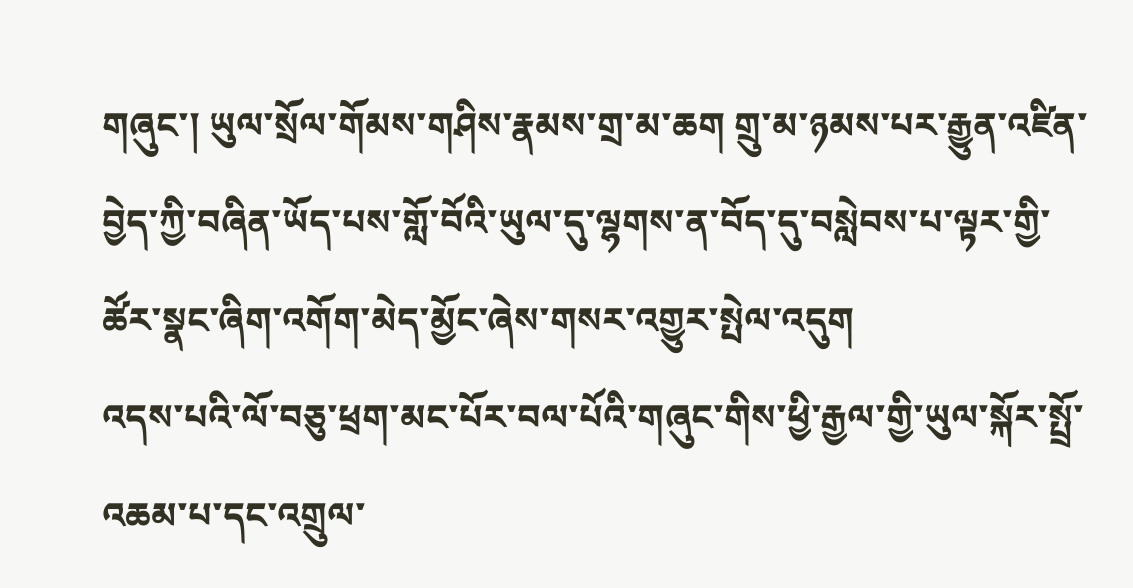གཞུང་། ཡུལ་སྲོལ་གོམས་གཤིས་རྣམས་གྲ་མ་ཆག གྲུ་མ་ཉམས་པར་རྒྱུན་འཛིན་བྱེད་ཀྱི་བཞིན་ཡོད་པས་གློ་བོའི་ཡུལ་དུ་ལྷགས་ན་བོད་དུ་བསླེབས་པ་ལྟར་གྱི་ཚོར་སྣང་ཞིག་འགོག་མེད་མྱོང་ཞེས་གསར་འགྱུར་སྤེལ་འདུག
འདས་པའི་ལོ་བཅུ་ཕྲག་མང་པོར་བལ་པོའི་གཞུང་གིས་ཕྱི་རྒྱལ་གྱི་ཡུལ་སྐོར་སྤྲོ་འཆམ་པ་དང་འགྲུལ་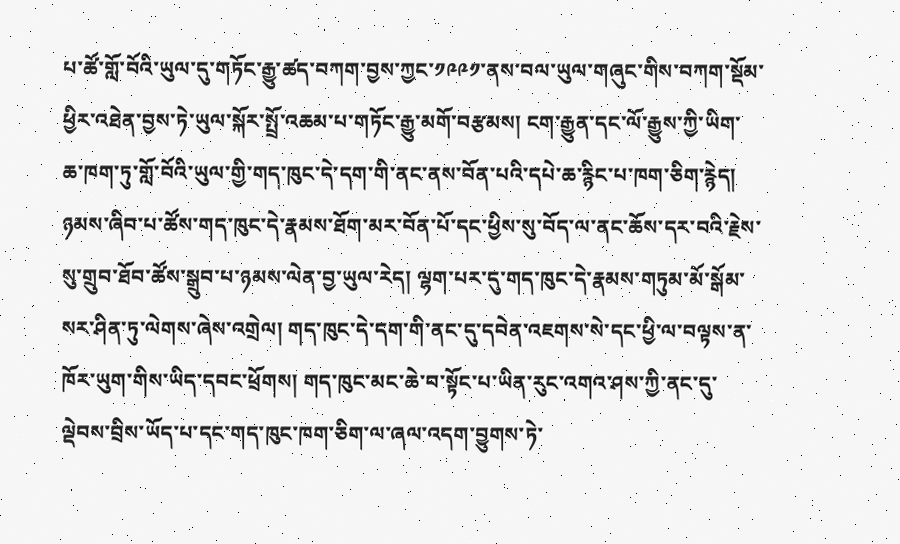པ་ཚོ་གློ་བོའི་ཡུལ་དུ་གཏོང་རྒྱུ་ཚད་བཀག་བྱས་ཀྱང་༡༩༩༡་ནས་བལ་ཡུལ་གཞུང་གིས་བཀག་སྡོམ་ཕྱིར་འཐེན་བྱས་ཏེ་ཡུལ་སྐོར་སྤྲོ་འཆམ་པ་གཏོང་རྒྱུ་མགོ་བརྩམས། ངག་རྒྱུན་དང་ལོ་རྒྱུས་ཀྱི་ཡིག་ཆ་ཁག་ཏུ་གློ་བོའི་ཡུལ་གྱི་གད་ཁུང་དེ་དག་གི་ནང་ནས་བོན་པའི་དཔེ་ཆ་རྙིང་པ་ཁག་ཅིག་རྙེད། ཉམས་ཞིབ་པ་ཚོས་གད་ཁུང་དེ་རྣམས་ཐོག་མར་བོན་པོ་དང་ཕྱིས་སུ་བོད་ལ་ནང་ཆོས་དར་བའི་རྗེས་སུ་གྲུབ་ཐོབ་ཚོས་སྒྲུབ་པ་ཉམས་ལེན་བྱ་ཡུལ་རེད། ལྷག་པར་དུ་གད་ཁུང་དེ་རྣམས་གཏུམ་མོ་སྒོམ་སར་ཤིན་ཏུ་ལེགས་ཞེས་འགྲེལ། གད་ཁུང་དེ་དག་གི་ནང་དུ་དབེན་འཇགས་སེ་དང་ཕྱི་ལ་བལྟས་ན་ཁོར་ཡུག་གིས་ཡིད་དབང་ཕྲོགས། གད་ཁུང་མང་ཆེ་བ་སྟོང་པ་ཡིན་རུང་འགའ་ཤས་ཀྱི་ནང་དུ་ལྡེབས་བྲིས་ཡོད་པ་དང་གད་ཁུང་ཁག་ཅིག་ལ་ཞལ་འདག་བྱུགས་ཏེ་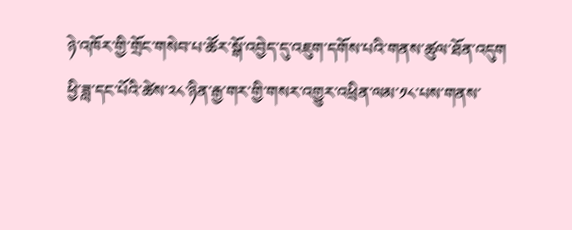ཉེ་འཁོར་གྱི་གྲོང་གསེབ་པ་ཚོར་སྒོ་འབྱེད་དུ་འཇུག་དགོས་པའི་གནས་ཚུལ་ཐོན་འདུག
ཕྱི་ཟླ་དང་པོའི་ཚེས་༢༨་ཉིན་རྒྱ་གར་གྱི་གསར་འགྱུར་འཕྲིན་ལམ་༡༨་པས་གནས་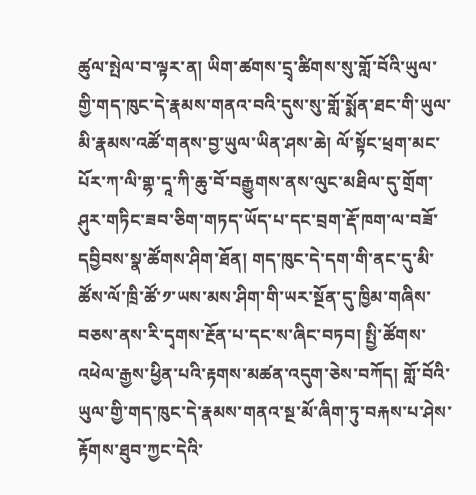ཚུལ་སྤེལ་བ་ལྟར་ན། ཡིག་ཚགས་དྲྭ་ཚིགས་སུ་གློ་བོའི་ཡུལ་གྱི་གད་ཁུང་དེ་རྣམས་གནའ་བའི་དུས་སུ་གློ་སྨོན་ཐང་གི་ཡུལ་མི་རྣམས་འཚོ་གནས་བྱ་ཡུལ་ཡིན་ཤས་ཆེ། ལོ་སྟོང་ཕྲག་མང་པོར་ཀ་ལི་གྷ་དཱ་ཀི་ཆུ་བོ་བརྒྱུགས་ནས་ལུང་མཐིལ་དུ་གྲོག་ཤུར་གཏིང་ཟབ་ཅིག་གཏད་ཡོད་པ་དང་བྲག་རྡོ་ཁག་ལ་བཟོ་དབྱིབས་སྣ་ཚོགས་ཤིག་ཐོན། གད་ཁུང་དེ་དག་གི་ནང་དུ་མི་ཚོས་ལོ་ཁྲི་ཚོ་༡་ཡས་མས་ཤིག་གི་ཡར་སྔོན་དུ་ཁྱིམ་གཞིས་བཅས་ནས་རི་དྭགས་རྔོན་པ་དང་ས་ཞིང་བཏབ། སྤྱི་ཚོགས་འཕེལ་རྒྱས་ཕྱིན་པའི་རྟགས་མཚན་འདུག་ཅེས་བཀོད། གློ་བོའི་ཡུལ་གྱི་གད་ཁུང་དེ་རྣམས་གནའ་སྔ་མོ་ཞིག་ཏུ་བརྐས་པ་ཤེས་རྟོགས་ཐུབ་ཀྱང་དེའི་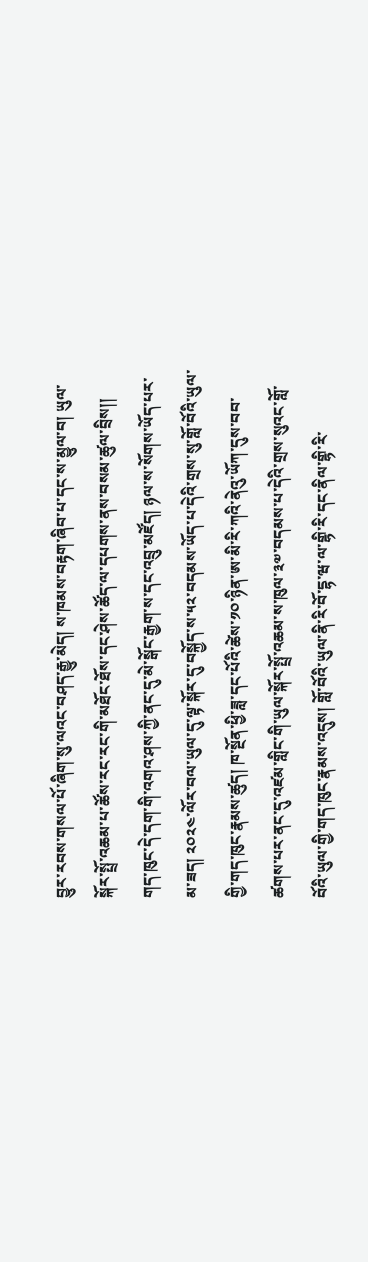བྱུར་རབས་གསལ་པོ་ཞིག་སུ་ལའང་བཤད་རྒྱུ་མེད། ས་ཁམས་བརྟག་ཞིབ་པ་དང་ས་མྱུལ་བ། ཡུལ་སྐོར་སྤྲོ་འཆམ་པ་ཚོས་རང་རང་གི་མཐོང་ཐོས་དང་ཤེས་ཚོད་ལ་དཔགས་ནས་བསམ་ཚུལ་བྲིས།།
གད་ཁུང་དེ་དག་གི་འགའ་ཤས་ཀྱི་ནང་དུ་མེ་སྒོང་རྒྱག་ས་དང་འབྲུ་མཛོད། ཉལ་ས་སོགས་ཡོད་པར་མ་ཟད། ༢༠༢༤་ལོར་བལ་ཡུལ་དུ་ལྟ་སྐོར་དུ་བསྐྱོད་ས་༥༢་བདམས་ཡོད་པ་དེའི་གྲས་སུ་གློ་བོའི་ཡུལ་གྱི་གད་ཁུང་རྣམས་ཚུད། ཁ་སྔོན་ཕྱི་ཟླ་དང་པོའི་ཚེས་༡༠་ཉིན་ཨ་མི་རི་ཀའི་ནེའུ་ཡོཀ་དུས་བབ་ཚགས་པར་ནང་དུ་འཛམ་གླིང་གི་ཡུལ་སྐོར་སྤྲོ་འཆམ་ས་ཁུལ་༣༧་བདམས་པ་དེའི་གྲས་སུའང་གློ་བོའི་ཡུལ་གྱི་གད་ཁུང་རྣམས་འདུས། གློ་བོའི་ཡུལ་ནི་རི་བོ་དྷ་ཝ་ལ་གྷི་རི་དང་ནིལ་གྷི་རི་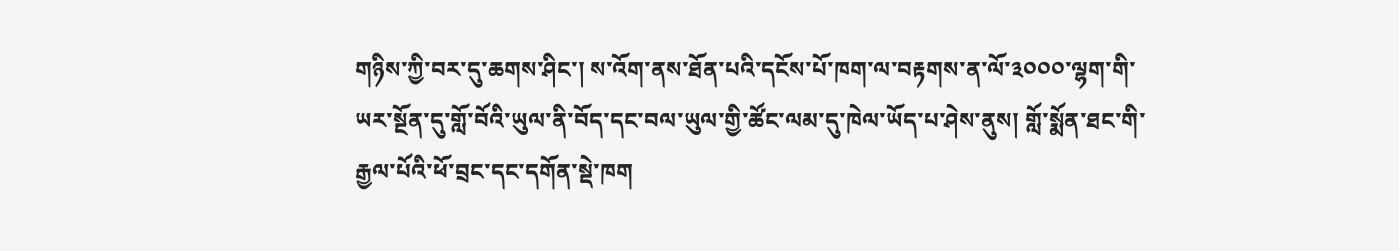གཉིས་ཀྱི་བར་དུ་ཆགས་ཤིང་། ས་འོག་ནས་ཐོན་པའི་དངོས་པོ་ཁག་ལ་བརྟགས་ན་ལོ་༣༠༠༠་ལྷག་གི་ཡར་སྔོན་དུ་གློ་བོའི་ཡུལ་ནི་བོད་དང་བལ་ཡུལ་གྱི་ཚོང་ལམ་དུ་ཁེལ་ཡོད་པ་ཤེས་ནུས། གློ་སྨོན་ཐང་གི་རྒྱལ་པོའི་ཕོ་བྲང་དང་དགོན་སྡེ་ཁག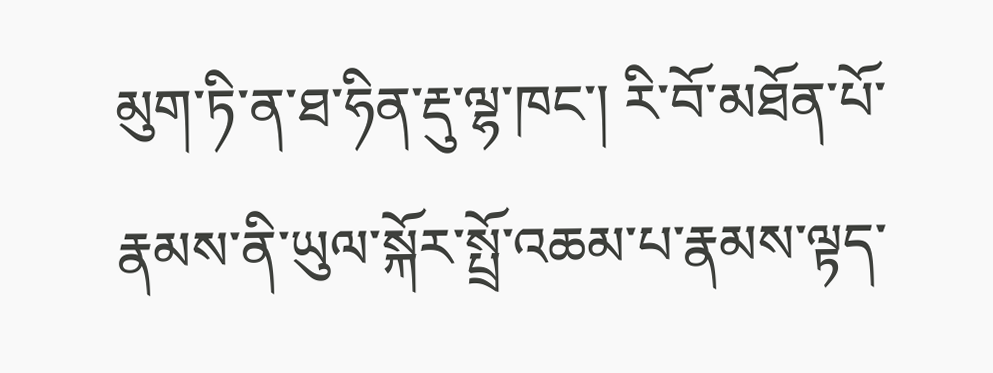མུག་ཏི་ན་ཐ་ཧིན་རྡུ་ལྷ་ཁང་། རི་བོ་མཐོན་པོ་རྣམས་ནི་ཡུལ་སྐོར་སྤྲོ་འཆམ་པ་རྣམས་ལྟད་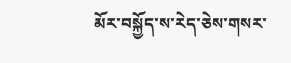མོར་བསྐྱོད་ས་རེད་ཅེས་གསར་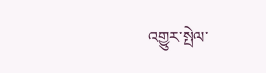འགྱུར་སྤེལ་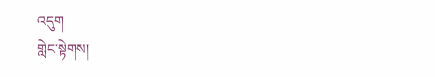འདུག
གླེང་སྟེགས།